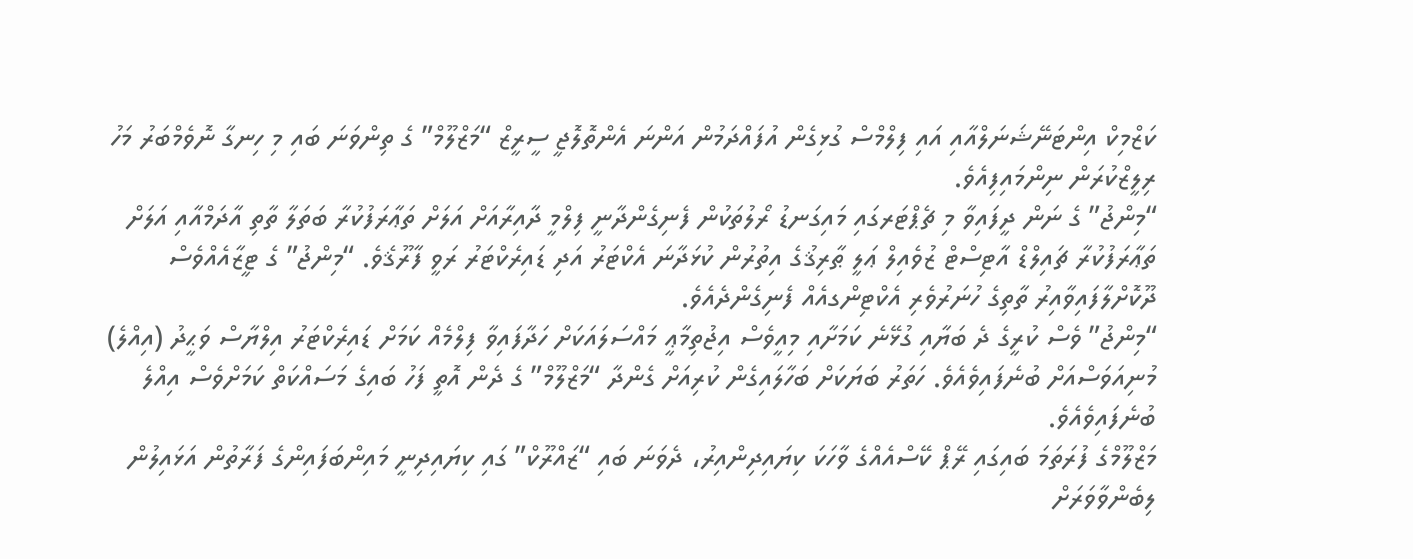ކަޒްމިކް އިންޓަނޭޝަނަލްއާއި އައި ފިލްމްސް ގުޅިގެން އުފައްދަމުން އަންނަ އެންތޮލޮޖީ ސީރީޒް “މަޒްލޫމް” ގެ ތިންވަނަ ބައި މި ހިނގާ ނޮވެމްބަރު މަހު ރިލީޒްކުރަން ނިންމައިފިއެވެ.
“މިންޖު” ގެ ނަން ދީފައިވާ މި ޗެޕްޓަރގައި މައިގަނޑު ރޯލުތަކުން ފެނިގެންދާނީ ފިލްމީ ދާއިރާއަށް އަލަށް ތަޢާރަފުކުރާ ބަތަލާ ތާތި އާދަމްއާއި އަލަށް ތަޢާރަފުކުރާ ޗައިލްޑް އާޓިސްޓް ޒުވެއިލް ޢަލީ ޠާރިޤުގެ އިތުރުން ކުޅަދާނަ އެކްޓަރު އަދި ޑައިރެކްޓަރު ރަވީ ފާރޫޤެވެ. “މިންޖު” ގެ ޓީޒާއެއްވެސް ދޫކޮށްލާފައިވާއިރު ތާތިގެ ހުނަރުވެރި އެކްޓިންގއެއް ފެނިގެންދެއެވެ.
“މިންޖު” ވެސް ކުރީގެ ދެ ބަޔާއި ގުޅޭނެ ކަމަށާއި މިއީވެސް އިޖުތިމާޢީ މައްސަލައަކަށް ހަދާފައިވާ ފިލްމެއް ކަމަށް ޑައިރެކްޓަރު އިލްޔާސް ވަޙީދު (އިއްލެ) މުނިއަވަސްއަށް ބުނެފައިވެއެވެ. ހަތަރު ބަޔަކަށް ބަހާލައިގެން ކުރިއަށް ގެންދާ “މަޒްލޫމް” ގެ ދެން އޮތީ ފަހު ބައިގެ މަސައްކަތް ކަމަށްވެސް އިއްލެ ބުނެފައިވެއެވެ.
މަޒްލޫމްގެ ފުރަތަމަ ބައިގައި ރޭޕް ކޭސްއެއްގެ ވާހަކަ ކިޔައިދިންއިރު، ދެވަނަ ބައި “ޒައްރޫކް” ގައި ކިޔައިދިނީ މައިންބަފައިންގެ ފަރާތުން އަޅައިލުން ލިބެންވާވަރަށް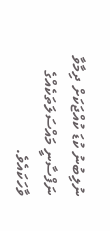ނުލިބުނު ކުޑަ ކުއްޖަކަށް ދިމާވާ ނަފްސާނީ މައްސަލަތަކެއްގެ ވާހަކައެވެ.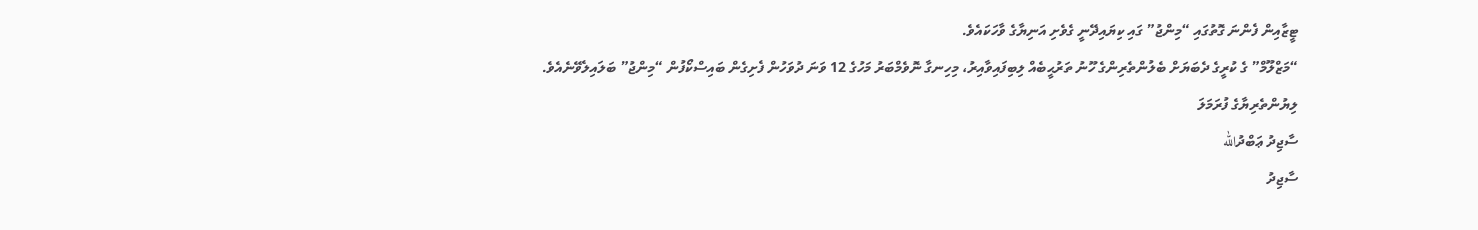ޓީޒާއިން ފެންނަ ގޮތުގައި “މިންޖު” ގައި ކިޔައިދޭނީ ގެވެށި އަނިޔާގެ ވާހަކައެވެ.
“މަޒްލޫމް” ގެ ކުރީގެ ދެބަޔަށް ބެލުންތެރިންގެ ހޫނު ތަރުޙީބެއް ލިބިފައިވާއިރު، މިހިނގާ ނޮވެމްބަރު މަހުގެ 12 ވަނަ ދުވަހުން ފެށިގެން ބައިސްކޯފުން “މިންޖު” ބަލައިލެވޭނެއެވެ.
ލިޔުންތެރިޔާގެ ފުރަމަލަ
ސާޖިދު ޢަބްދުالله
ސާޖިދު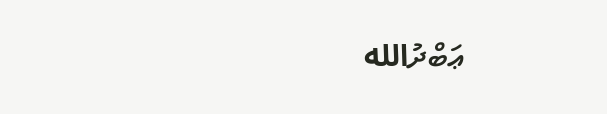ޢަބްދުالله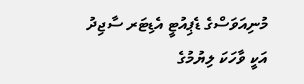މުނިއަވަސްގެ ޑެޕިއުޓީ އެޑިޓަރ ސާޖިދު އަކީ ވާހަކަ ލިޔުމުގެ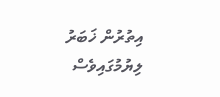އިތުރުން ޚަބަރު ލިޔުމުގައިވެސް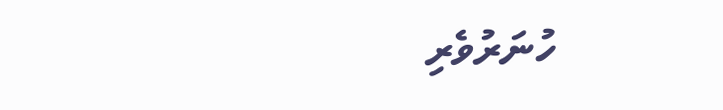ހުނަރުވެރި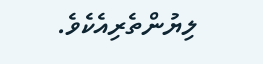ލިޔުންތެރިއެކެވެ.